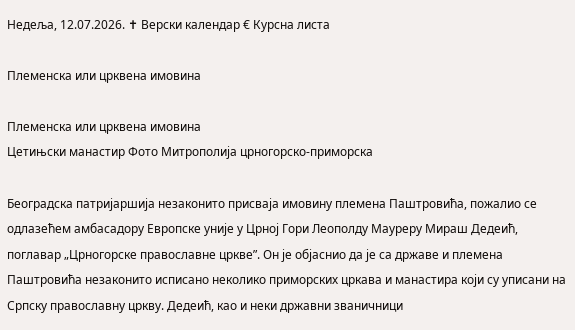Недеља, 12.07.2026. ✝ Верски календар € Курсна листа

Племенска или црквена имовина

Племенска или црквена имовина
Цетињски манастир Фото Митрополија црногорско-приморска

Београдска патријаршија незаконито присваја имовину племена Паштровића, пожалио се одлазећем амбасадору Европске уније у Црној Гори Леополду Мауреру Мираш Дедеић, поглавар „Црногорске православне цркве”. Он је објаснио да је са државе и племена Паштровића незаконито исписано неколико приморских цркава и манастира који су уписани на Српску православну цркву. Дедеић, као и неки државни званичници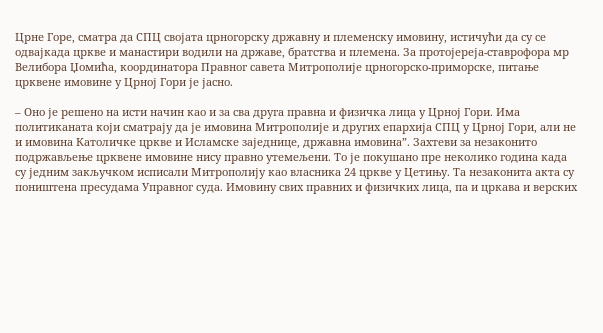Црне Горе, сматра да СПЦ својата црногорску државну и племенску имовину, истичући да су се одвајкада цркве и манастири водили на државе, братства и племена. За протојереја-ставрофора мр Велибора Џомића, координатора Правног савета Митрополије црногорско-приморске, питање црквене имовине у Црној Гори је јасно.

– Оно је решено на исти начин као и за сва друга правна и физичка лица у Црној Гори. Има политиканата који сматрају да је имовина Митрополије и других епархија СПЦ у Црној Гори, али не и имовина Католичке цркве и Исламске заједнице, државна имовина”. Захтеви за незаконито подржављење црквене имовине нису правно утемељени. То је покушано пре неколико година када су једним закључком исписали Митрополију као власника 24 цркве у Цетињу. Та незаконита акта су поништена пресудама Управног суда. Имовину свих правних и физичких лица, па и цркава и верских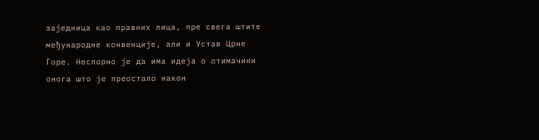заједница као правних лица, пре свега штите међународне конвенције, али и Устав Црне Горе. Неспорно је да има идеја о отимачини онога што је преостало након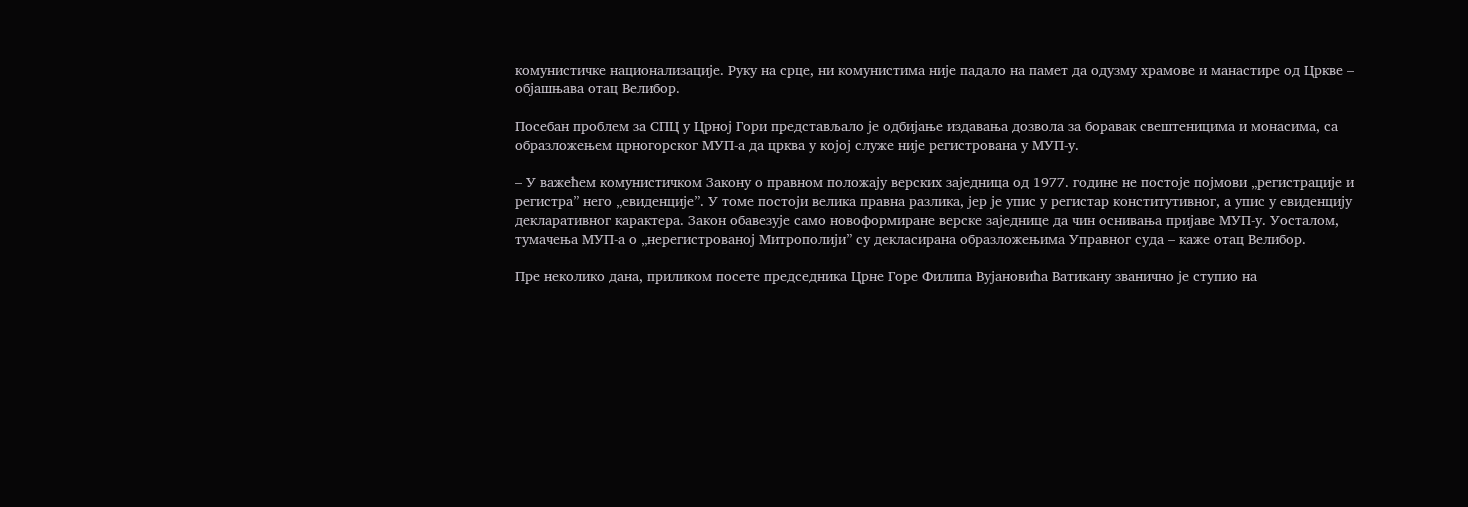комунистичке национализације. Руку на срце, ни комунистима није падало на памет да одузму храмове и манастире од Цркве – објашњава отац Велибор.

Посебан проблем за СПЦ у Црној Гори представљало је одбијање издавања дозвола за боравак свештеницима и монасима, са образложењем црногорског МУП-а да црква у којој служе није регистрована у МУП-у.

– У важећем комунистичком Закону о правном положају верских заједница од 1977. године не постоје појмови „регистрације и регистра” него „евиденције”. У томе постоји велика правна разлика, јер је упис у регистар конститутивног, а упис у евиденцију декларативног карактера. Закон обавезује само новоформиране верске заједнице да чин оснивања пријаве МУП-у. Уосталом, тумачења МУП-а о „нерегистрованој Митрополији” су декласирана образложењима Управног суда – каже отац Велибор.

Пре неколико дана, приликом посете председника Црне Горе Филипа Вујановића Ватикану званично је ступио на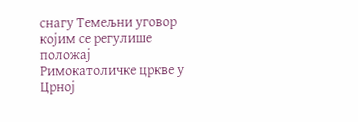снагу Темељни уговор којим се регулише положај Римокатоличке цркве у Црној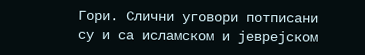Гори. Слични уговори потписани су и са исламском и јеврејском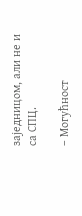заједницом, али не и са СПЦ.

– Могућност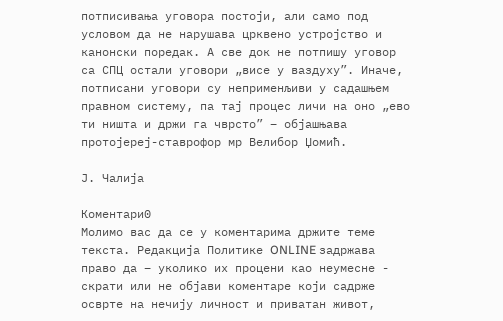потписивања уговора постоји, али само под условом да не нарушава црквено устројство и канонски поредак. А све док не потпишу уговор са СПЦ остали уговори „висе у ваздуху”. Иначе, потписани уговори су неприменљиви у садашњем правном систему, па тај процес личи на оно „ево ти ништа и држи га чврсто” – објашњава протојереј-ставрофор мр Велибор Џомић.

Ј. Чалија

Коментари0
Молимо вас да се у коментарима држите теме текста. Редакција Политике ONLINE задржава право да – уколико их процени као неумесне - скрати или не објави коментаре који садрже осврте на нечију личност и приватан живот,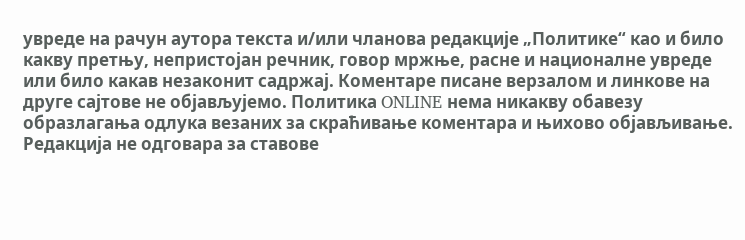увреде на рачун аутора текста и/или чланова редакције „Политике“ као и било какву претњу, непристојан речник, говор мржње, расне и националне увреде или било какав незаконит садржај. Коментаре писане верзалом и линкове на друге сајтове не објављујемо. Политика ONLINE нема никакву обавезу образлагања одлука везаних за скраћивање коментара и њихово објављивање. Редакција не одговара за ставове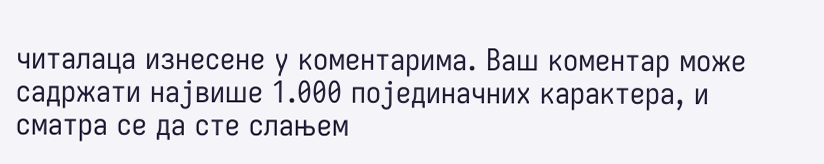читалаца изнесене у коментарима. Ваш коментар може садржати највише 1.000 појединачних карактера, и сматра се да сте слањем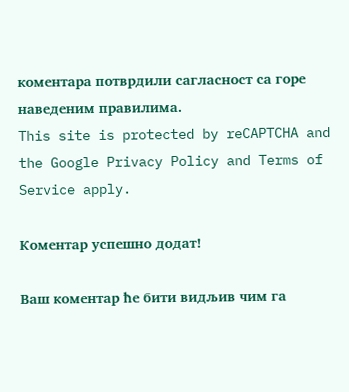коментара потврдили сагласност са горе наведеним правилима.
This site is protected by reCAPTCHA and the Google Privacy Policy and Terms of Service apply.

Комeнтар успeшно додат!

Ваш комeнтар ћe бити видљив чим га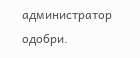администратор одобри.